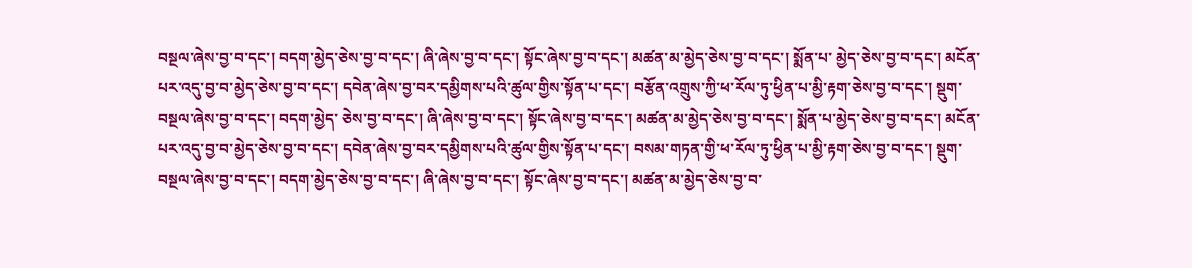བསྔལ་ཞེས་བྱ་བ་དང་། བདག་མྱེད་ཅེས་བྱ་བ་དང་། ཞི་ཞེས་བྱ་བ་དང་། སྟོང་ཞེས་བྱ་བ་དང་། མཚན་མ་མྱེད་ཅེས་བྱ་བ་དང་། སྨོན་པ་ མྱེད་ཅེས་བྱ་བ་དང་། མངོན་པར་འདུ་བྱ་བ་མྱེད་ཅེས་བྱ་བ་དང་། དབེན་ཞེས་བྱ་བར་དམྱིགས་པའི་ཚུལ་གྱིས་སྟོན་པ་དང་། བརྩོན་འགྲུས་ཀྱི་ཕ་རོལ་ཏུ་ཕྱིན་པ་མྱི་རྟག་ཅེས་བྱ་བ་དང་། སྡུག་བསྔལ་ཞེས་བྱ་བ་དང་། བདག་མྱེད་ ཅེས་བྱ་བ་དང་། ཞི་ཞེས་བྱ་བ་དང་། སྟོང་ཞེས་བྱ་བ་དང་། མཚན་མ་མྱེད་ཅེས་བྱ་བ་དང་། སྨོན་པ་མྱེད་ཅེས་བྱ་བ་དང་། མངོན་པར་འདུ་བྱ་བ་མྱེད་ཅེས་བྱ་བ་དང་། དབེན་ཞེས་བྱ་བར་དམྱིགས་པའི་ཚུལ་གྱིས་སྟོན་པ་དང་། བསམ་གཏན་གྱི་ཕ་རོལ་ཏུ་ཕྱིན་པ་མྱི་རྟག་ཅེས་བྱ་བ་དང་། སྡུག་བསྔལ་ཞེས་བྱ་བ་དང་། བདག་མྱེད་ཅེས་བྱ་བ་དང་། ཞི་ཞེས་བྱ་བ་དང་། སྟོང་ཞེས་བྱ་བ་དང་། མཚན་མ་མྱེད་ཅེས་བྱ་བ་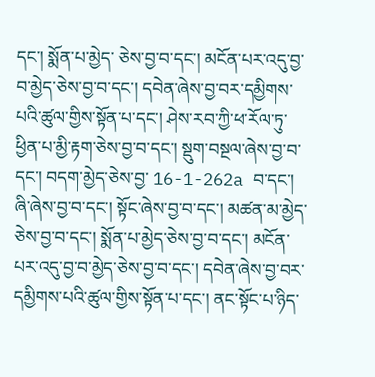དང་། སྨོན་པ་མྱེད་ ཅེས་བྱ་བ་དང་། མངོན་པར་འདུ་བྱ་བ་མྱེད་ཅེས་བྱ་བ་དང་། དབེན་ཞེས་བྱ་བར་དམྱིགས་པའི་ཚུལ་གྱིས་སྟོན་པ་དང་། ཤེས་རབ་ཀྱི་ཕ་རོལ་ཏུ་ཕྱིན་པ་མྱི་རྟག་ཅེས་བྱ་བ་དང་། སྡུག་བསྔལ་ཞེས་བྱ་བ་དང་། བདག་མྱེད་ཅེས་བྱ་ 16-1-262a བ་དང་། ཞི་ཞེས་བྱ་བ་དང་། སྟོང་ཞེས་བྱ་བ་དང་། མཚན་མ་མྱེད་ཅེས་བྱ་བ་དང་། སྨོན་པ་མྱེད་ཅེས་བྱ་བ་དང་། མངོན་པར་འདུ་བྱ་བ་མྱེད་ཅེས་བྱ་བ་དང་། དབེན་ཞེས་བྱ་བར་དམྱིགས་པའི་ཚུལ་གྱིས་སྟོན་པ་དང་། ནང་སྟོང་པ་ཉིད་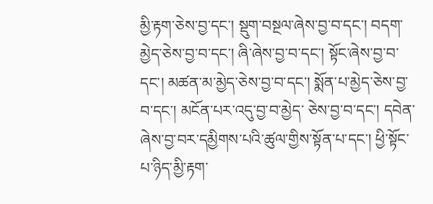མྱི་རྟག་ཅེས་བྱ་དང་། སྡུག་བསྔལ་ཞེས་བྱ་བ་དང་། བདག་མྱེད་ཅེས་བྱ་བ་དང་། ཞི་ཞེས་བྱ་བ་དང་། སྟོང་ཞེས་བྱ་བ་དང་། མཚན་མ་མྱེད་ཅེས་བྱ་བ་དང་། སྨོན་པ་མྱེད་ཅེས་བྱ་བ་དང་། མངོན་པར་འདུ་བྱ་བ་མྱེད་ ཅེས་བྱ་བ་དང་། དབེན་ཞེས་བྱ་བར་དམྱིགས་པའི་ཚུལ་གྱིས་སྟོན་པ་དང་། ཕྱི་སྟོང་པ་ཉིད་མྱི་རྟག་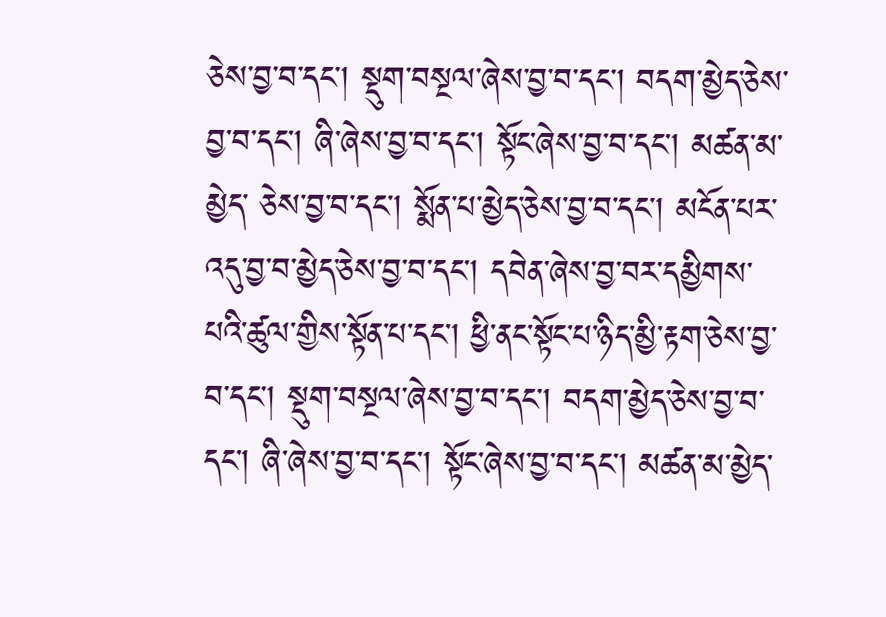ཅེས་བྱ་བ་དང་། སྡུག་བསྔལ་ཞེས་བྱ་བ་དང་། བདག་མྱེད་ཅེས་བྱ་བ་དང་། ཞི་ཞེས་བྱ་བ་དང་། སྟོང་ཞེས་བྱ་བ་དང་། མཚན་མ་མྱེད་ ཅེས་བྱ་བ་དང་། སྨོན་པ་མྱེད་ཅེས་བྱ་བ་དང་། མངོན་པར་འདུ་བྱ་བ་མྱེད་ཅེས་བྱ་བ་དང་། དབེན་ཞེས་བྱ་བར་དམྱིགས་པའི་ཚུལ་གྱིས་སྟོན་པ་དང་། ཕྱི་ནང་སྟོང་པ་ཉིད་མྱི་རྟག་ཅེས་བྱ་བ་དང་། སྡུག་བསྔལ་ཞེས་བྱ་བ་དང་། བདག་མྱེད་ཅེས་བྱ་བ་དང་། ཞི་ཞེས་བྱ་བ་དང་། སྟོང་ཞེས་བྱ་བ་དང་། མཚན་མ་མྱེད་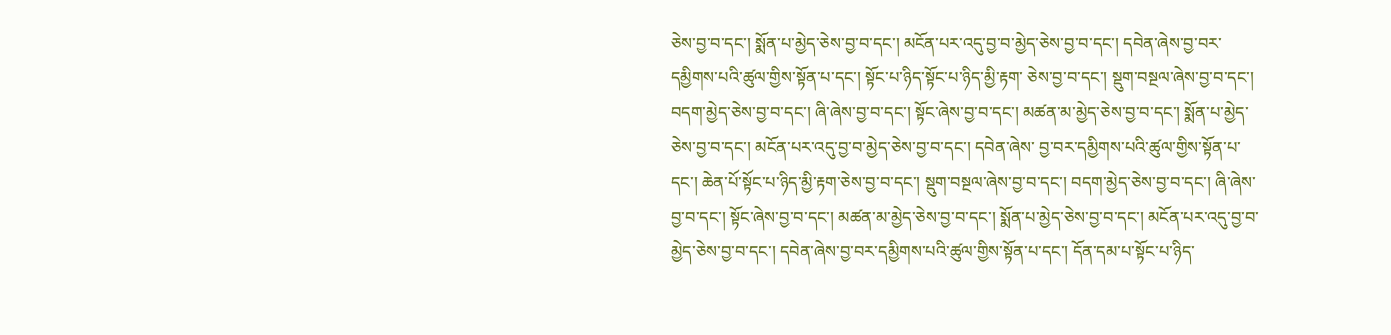ཅེས་བྱ་བ་དང་། སྨོན་པ་མྱེད་ཅེས་བྱ་བ་དང་། མངོན་པར་འདུ་བྱ་བ་མྱེད་ཅེས་བྱ་བ་དང་། དབེན་ཞེས་བྱ་བར་དམྱིགས་པའི་ཚུལ་གྱིས་སྟོན་པ་དང་། སྟོང་པ་ཉིད་སྟོང་པ་ཉིད་མྱི་རྟག་ ཅེས་བྱ་བ་དང་། སྡུག་བསྔལ་ཞེས་བྱ་བ་དང་། བདག་མྱེད་ཅེས་བྱ་བ་དང་། ཞི་ཞེས་བྱ་བ་དང་། སྟོང་ཞེས་བྱ་བ་དང་། མཚན་མ་མྱེད་ཅེས་བྱ་བ་དང་། སྨོན་པ་མྱེད་ཅེས་བྱ་བ་དང་། མངོན་པར་འདུ་བྱ་བ་མྱེད་ཅེས་བྱ་བ་དང་། དབེན་ཞེས་ བྱ་བར་དམྱིགས་པའི་ཚུལ་གྱིས་སྟོན་པ་དང་། ཆེན་པོ་སྟོང་པ་ཉིད་མྱི་རྟག་ཅེས་བྱ་བ་དང་། སྡུག་བསྔལ་ཞེས་བྱ་བ་དང་། བདག་མྱེད་ཅེས་བྱ་བ་དང་། ཞི་ཞེས་བྱ་བ་དང་། སྟོང་ཞེས་བྱ་བ་དང་། མཚན་མ་མྱེད་ཅེས་བྱ་བ་དང་། སྨོན་པ་མྱེད་ཅེས་བྱ་བ་དང་། མངོན་པར་འདུ་བྱ་བ་མྱེད་ཅེས་བྱ་བ་དང་། དབེན་ཞེས་བྱ་བར་དམྱིགས་པའི་ཚུལ་གྱིས་སྟོན་པ་དང་། དོན་དམ་པ་སྟོང་པ་ཉིད་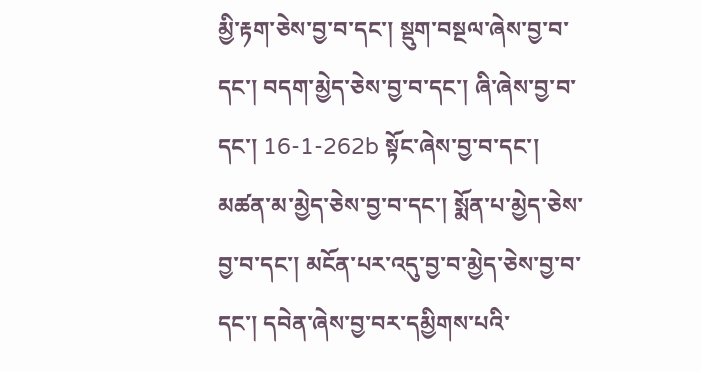མྱི་རྟག་ཅེས་བྱ་བ་དང་། སྡུག་བསྔལ་ཞེས་བྱ་བ་དང་། བདག་མྱེད་ཅེས་བྱ་བ་དང་། ཞི་ཞེས་བྱ་བ་དང་། 16-1-262b སྟོང་ཞེས་བྱ་བ་དང་། མཚན་མ་མྱེད་ཅེས་བྱ་བ་དང་། སྨོན་པ་མྱེད་ཅེས་བྱ་བ་དང་། མངོན་པར་འདུ་བྱ་བ་མྱེད་ཅེས་བྱ་བ་དང་། དབེན་ཞེས་བྱ་བར་དམྱིགས་པའི་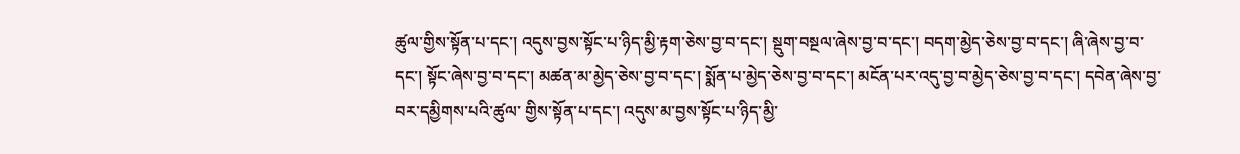ཚུལ་གྱིས་སྟོན་པ་དང་། འདུས་བྱས་སྟོང་པ་ཉིད་མྱི་རྟག་ཅེས་བྱ་བ་དང་། སྡུག་བསྔལ་ཞེས་བྱ་བ་དང་། བདག་མྱེད་ཅེས་བྱ་བ་དང་། ཞི་ཞེས་བྱ་བ་དང་། སྟོང་ཞེས་བྱ་བ་དང་། མཚན་མ་མྱེད་ཅེས་བྱ་བ་དང་། སྨོན་པ་མྱེད་ཅེས་བྱ་བ་དང་། མངོན་པར་འདུ་བྱ་བ་མྱེད་ཅེས་བྱ་བ་དང་། དབེན་ཞེས་བྱ་བར་དམྱིགས་པའི་ཚུལ་ གྱིས་སྟོན་པ་དང་། འདུས་མ་བྱས་སྟོང་པ་ཉིད་མྱི་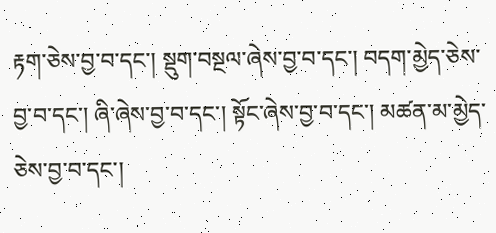རྟག་ཅེས་བྱ་བ་དང་། སྡུག་བསྔལ་ཞེས་བྱ་བ་དང་། བདག་མྱེད་ཅེས་བྱ་བ་དང་། ཞི་ཞེས་བྱ་བ་དང་། སྟོང་ཞེས་བྱ་བ་དང་། མཚན་མ་མྱེད་ཅེས་བྱ་བ་དང་།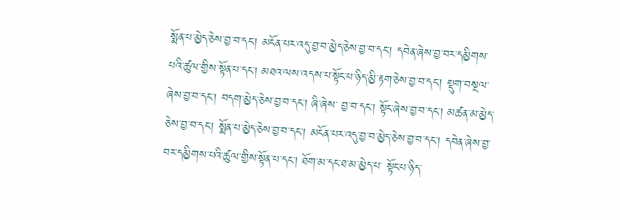སྨོན་པ་མྱེད་ཅེས་བྱ་བ་དང་། མངོན་པར་འདུ་བྱ་བ་མྱེད་ཅེས་བྱ་བ་དང་། དབེན་ཞེས་བྱ་བར་དམྱིགས་པའི་ཚུལ་གྱིས་སྟོན་པ་དང་། མཐའ་ལས་འདས་པ་སྟོང་པ་ཉིད་མྱི་རྟག་ཅེས་བྱ་བ་དང་། སྡུག་བསྔལ་ཞེས་བྱ་བ་དང་། བདག་མྱེད་ཅེས་བྱ་བ་དང་། ཞི་ཞེས་ བྱ་བ་དང་། སྟོང་ཞེས་བྱ་བ་དང་། མཚན་མ་མྱེད་ཅེས་བྱ་བ་དང་། སྨོན་པ་མྱེད་ཅེས་བྱ་བ་དང་། མངོན་པར་འདུ་བྱ་བ་མྱེད་ཅེས་བྱ་བ་དང་། དབེན་ཞེས་བྱ་བར་དམྱིགས་པའི་ཚུལ་གྱིས་སྟོན་པ་དང་། ཐོག་མ་དང་ཐ་མ་མྱེད་པ་ སྟོང་པ་ཉིད་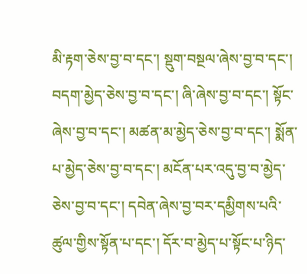མི་རྟག་ཅེས་བྱ་བ་དང་། སྡུག་བསྔལ་ཞེས་བྱ་བ་དང་། བདག་མྱེད་ཅེས་བྱ་བ་དང་། ཞི་ཞེས་བྱ་བ་དང་། སྟོང་ཞེས་བྱ་བ་དང་། མཚན་མ་མྱེད་ཅེས་བྱ་བ་དང་། སྨོན་པ་མྱེད་ཅེས་བྱ་བ་དང་། མངོན་པར་འདུ་བྱ་བ་མྱེད་ ཅེས་བྱ་བ་དང་། དབེན་ཞེས་བྱ་བར་དམྱིགས་པའི་ཚུལ་གྱིས་སྟོན་པ་དང་། དོར་བ་མྱེད་པ་སྟོང་པ་ཉིད་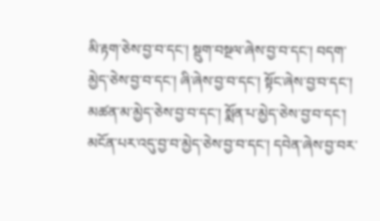མི་རྟག་ཅེས་བྱ་བ་དང་། སྡུག་བསྔལ་ཞེས་བྱ་བ་དང་། བདག་མྱེད་ཅེས་བྱ་བ་དང་། ཞི་ཞེས་བྱ་བ་དང་། སྟོང་ཞེས་བྱ་བ་དང་། མཚན་མ་མྱེད་ཅེས་བྱ་བ་དང་། སྨོན་པ་མྱེད་ཅེས་བྱ་བ་དང་། མངོན་པར་འདུ་བྱ་བ་མྱེད་ཅེས་བྱ་བ་དང་། དབེན་ཞེས་བྱ་བར་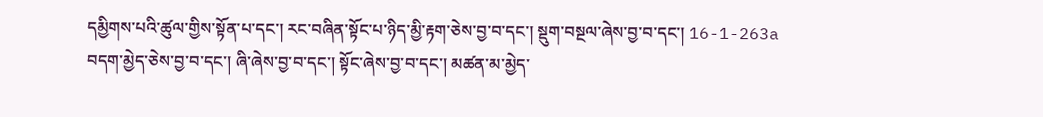དམྱིགས་པའི་ཚུལ་གྱིས་སྟོན་པ་དང་། རང་བཞིན་སྟོང་པ་ཉིད་མྱི་རྟག་ཅེས་བྱ་བ་དང་། སྡུག་བསྔལ་ཞེས་བྱ་བ་དང་། 16-1-263a བདག་མྱེད་ཅེས་བྱ་བ་དང་། ཞི་ཞེས་བྱ་བ་དང་། སྟོང་ཞེས་བྱ་བ་དང་། མཚན་མ་མྱེད་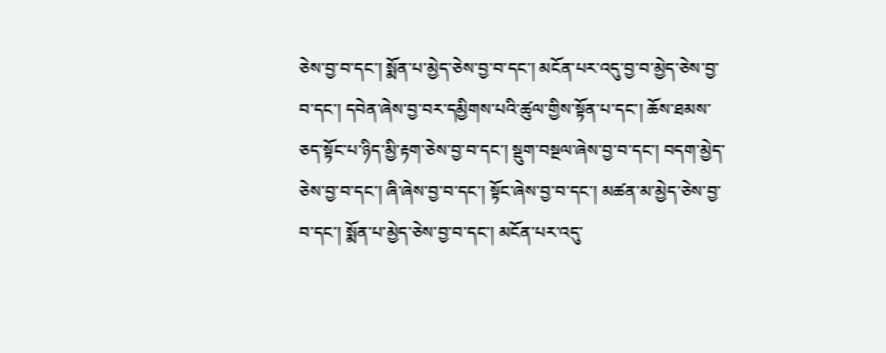ཅེས་བྱ་བ་དང་། སྨོན་པ་མྱེད་ཅེས་བྱ་བ་དང་། མངོན་པར་འདུ་བྱ་བ་མྱེད་ཅེས་བྱ་བ་དང་། དབེན་ཞེས་བྱ་བར་དམྱིགས་པའི་ཚུལ་གྱིས་སྟོན་པ་དང་། ཆོས་ཐམས་ ཅད་སྟོང་པ་ཉིད་མྱི་རྟག་ཅེས་བྱ་བ་དང་། སྡུག་བསྔལ་ཞེས་བྱ་བ་དང་། བདག་མྱེད་ཅེས་བྱ་བ་དང་། ཞི་ཞེས་བྱ་བ་དང་། སྟོང་ཞེས་བྱ་བ་དང་། མཚན་མ་མྱེད་ཅེས་བྱ་བ་དང་། སྨོན་པ་མྱེད་ཅེས་བྱ་བ་དང་། མངོན་པར་འདུ་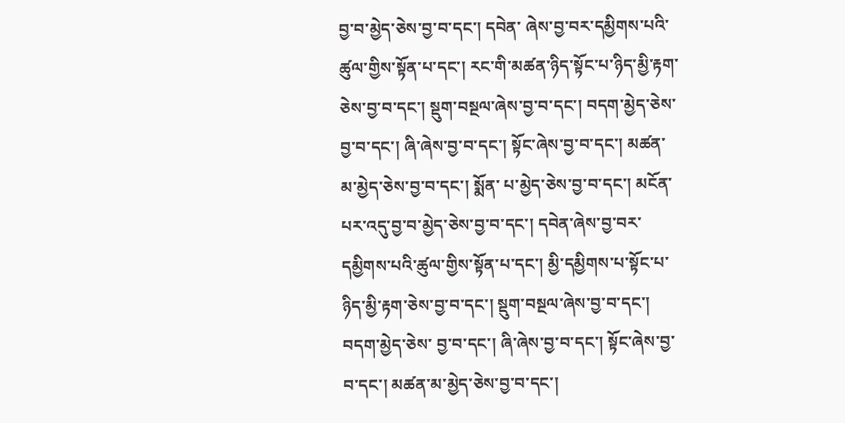བྱ་བ་མྱེད་ཅེས་བྱ་བ་དང་། དབེན་ ཞེས་བྱ་བར་དམྱིགས་པའི་ཚུལ་གྱིས་སྟོན་པ་དང་། རང་གི་མཚན་ཉིད་སྟོང་པ་ཉིད་མྱི་རྟག་ཅེས་བྱ་བ་དང་། སྡུག་བསྔལ་ཞེས་བྱ་བ་དང་། བདག་མྱེད་ཅེས་བྱ་བ་དང་། ཞི་ཞེས་བྱ་བ་དང་། སྟོང་ཞེས་བྱ་བ་དང་། མཚན་མ་མྱེད་ཅེས་བྱ་བ་དང་། སྨོན་ པ་མྱེད་ཅེས་བྱ་བ་དང་། མངོན་པར་འདུ་བྱ་བ་མྱེད་ཅེས་བྱ་བ་དང་། དབེན་ཞེས་བྱ་བར་དམྱིགས་པའི་ཚུལ་གྱིས་སྟོན་པ་དང་། མྱི་དམྱིགས་པ་སྟོང་པ་ཉིད་མྱི་རྟག་ཅེས་བྱ་བ་དང་། སྡུག་བསྔལ་ཞེས་བྱ་བ་དང་། བདག་མྱེད་ཅེས་ བྱ་བ་དང་། ཞི་ཞེས་བྱ་བ་དང་། སྟོང་ཞེས་བྱ་བ་དང་། མཚན་མ་མྱེད་ཅེས་བྱ་བ་དང་།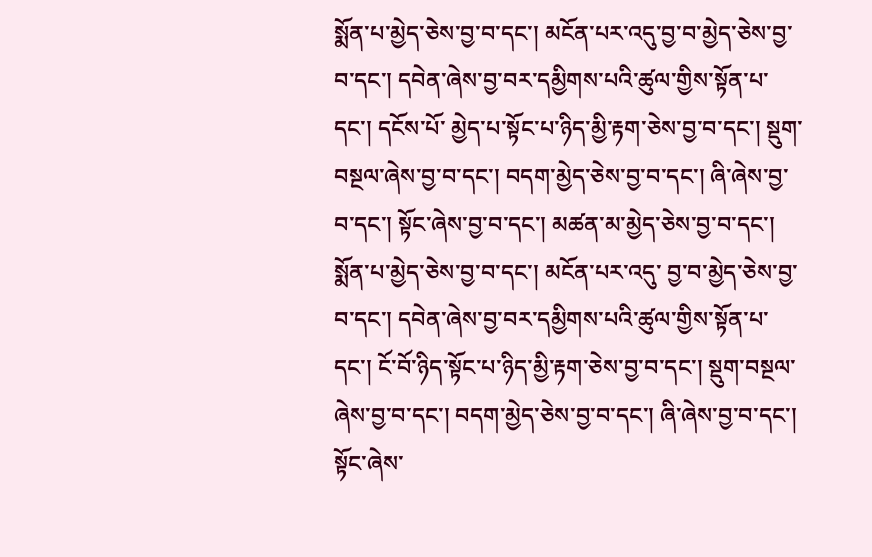སྨོན་པ་མྱེད་ཅེས་བྱ་བ་དང་། མངོན་པར་འདུ་བྱ་བ་མྱེད་ཅེས་བྱ་བ་དང་། དབེན་ཞེས་བྱ་བར་དམྱིགས་པའི་ཚུལ་གྱིས་སྟོན་པ་དང་། དངོས་པོ་ མྱེད་པ་སྟོང་པ་ཉིད་མྱི་རྟག་ཅེས་བྱ་བ་དང་། སྡུག་བསྔལ་ཞེས་བྱ་བ་དང་། བདག་མྱེད་ཅེས་བྱ་བ་དང་། ཞི་ཞེས་བྱ་བ་དང་། སྟོང་ཞེས་བྱ་བ་དང་། མཚན་མ་མྱེད་ཅེས་བྱ་བ་དང་། སྨོན་པ་མྱེད་ཅེས་བྱ་བ་དང་། མངོན་པར་འདུ་ བྱ་བ་མྱེད་ཅེས་བྱ་བ་དང་། དབེན་ཞེས་བྱ་བར་དམྱིགས་པའི་ཚུལ་གྱིས་སྟོན་པ་དང་། ངོ་བོ་ཉིད་སྟོང་པ་ཉིད་མྱི་རྟག་ཅེས་བྱ་བ་དང་། སྡུག་བསྔལ་ཞེས་བྱ་བ་དང་། བདག་མྱེད་ཅེས་བྱ་བ་དང་། ཞི་ཞེས་བྱ་བ་དང་། སྟོང་ཞེས་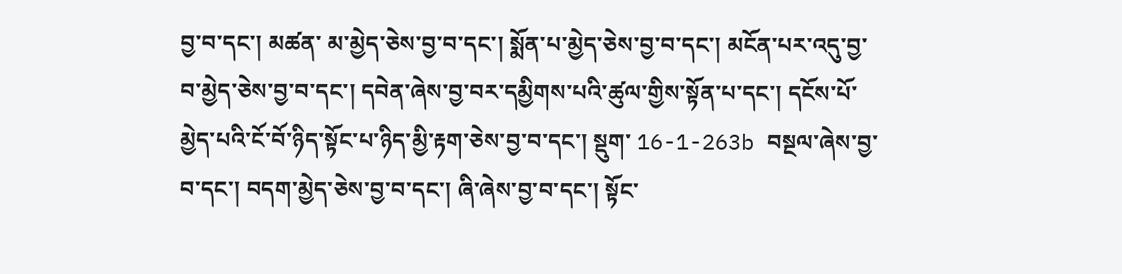བྱ་བ་དང་། མཚན་ མ་མྱེད་ཅེས་བྱ་བ་དང་། སྨོན་པ་མྱེད་ཅེས་བྱ་བ་དང་། མངོན་པར་འདུ་བྱ་བ་མྱེད་ཅེས་བྱ་བ་དང་། དབེན་ཞེས་བྱ་བར་དམྱིགས་པའི་ཚུལ་གྱིས་སྟོན་པ་དང་། དངོས་པོ་མྱེད་པའི་ངོ་བོ་ཉིད་སྟོང་པ་ཉིད་མྱི་རྟག་ཅེས་བྱ་བ་དང་། སྡུག་ 16-1-263b བསྔལ་ཞེས་བྱ་བ་དང་། བདག་མྱེད་ཅེས་བྱ་བ་དང་། ཞི་ཞེས་བྱ་བ་དང་། སྟོང་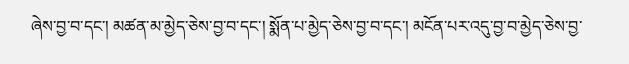ཞེས་བྱ་བ་དང་། མཚན་མ་མྱེད་ཅེས་བྱ་བ་དང་། སྨོན་པ་མྱེད་ཅེས་བྱ་བ་དང་། མངོན་པར་འདུ་བྱ་བ་མྱེད་ཅེས་བྱ་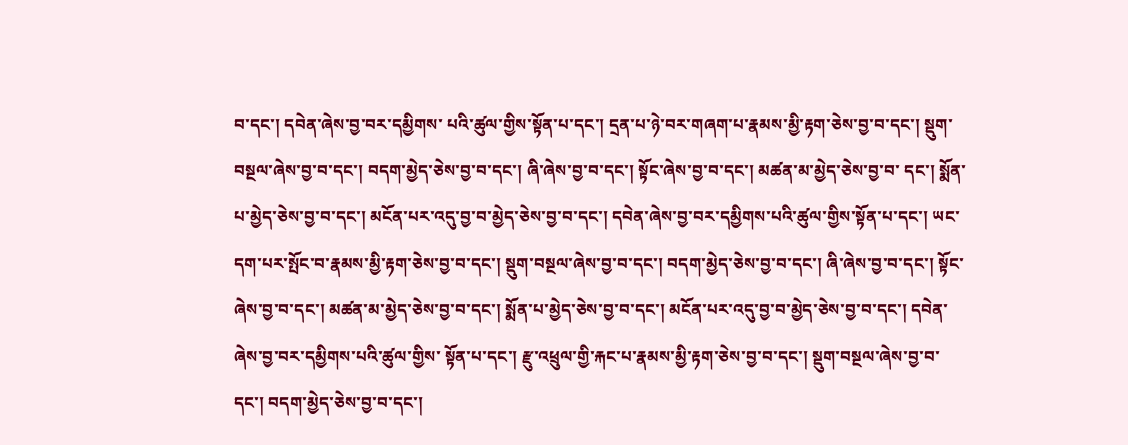བ་དང་། དབེན་ཞེས་བྱ་བར་དམྱིགས་ པའི་ཚུལ་གྱིས་སྟོན་པ་དང་། དྲན་པ་ཉེ་བར་གཞག་པ་རྣམས་མྱི་རྟག་ཅེས་བྱ་བ་དང་། སྡུག་བསྔལ་ཞེས་བྱ་བ་དང་། བདག་མྱེད་ཅེས་བྱ་བ་དང་། ཞི་ཞེས་བྱ་བ་དང་། སྟོང་ཞེས་བྱ་བ་དང་། མཚན་མ་མྱེད་ཅེས་བྱ་བ་ དང་། སྨོན་པ་མྱེད་ཅེས་བྱ་བ་དང་། མངོན་པར་འདུ་བྱ་བ་མྱེད་ཅེས་བྱ་བ་དང་། དབེན་ཞེས་བྱ་བར་དམྱིགས་པའི་ཚུལ་གྱིས་སྟོན་པ་དང་། ཡང་དག་པར་སྤོང་བ་རྣམས་མྱི་རྟག་ཅེས་བྱ་བ་དང་། སྡུག་བསྔལ་ཞེས་བྱ་བ་དང་། བདག་མྱེད་ཅེས་བྱ་བ་དང་། ཞི་ཞེས་བྱ་བ་དང་། སྟོང་ཞེས་བྱ་བ་དང་། མཚན་མ་མྱེད་ཅེས་བྱ་བ་དང་། སྨོན་པ་མྱེད་ཅེས་བྱ་བ་དང་། མངོན་པར་འདུ་བྱ་བ་མྱེད་ཅེས་བྱ་བ་དང་། དབེན་ཞེས་བྱ་བར་དམྱིགས་པའི་ཚུལ་གྱིས་ སྟོན་པ་དང་། རྫུ་འཕྲུལ་གྱི་རྐང་པ་རྣམས་མྱི་རྟག་ཅེས་བྱ་བ་དང་། སྡུག་བསྔལ་ཞེས་བྱ་བ་དང་། བདག་མྱེད་ཅེས་བྱ་བ་དང་།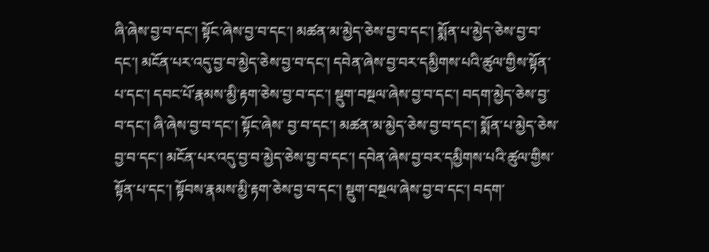ཞི་ཞེས་བྱ་བ་དང་། སྟོང་ཞེས་བྱ་བ་དང་། མཚན་མ་མྱེད་ཅེས་བྱ་བ་དང་། སྨོན་པ་མྱེད་ཅེས་བྱ་བ་དང་། མངོན་པར་འདུ་བྱ་བ་མྱེད་ཅེས་བྱ་བ་དང་། དབེན་ཞེས་བྱ་བར་དམྱིགས་པའི་ཚུལ་གྱིས་སྟོན་པ་དང་། དབང་པོ་རྣམས་མྱི་རྟག་ཅེས་བྱ་བ་དང་། སྡུག་བསྔལ་ཞེས་བྱ་བ་དང་། བདག་མྱེད་ཅེས་བྱ་བ་དང་། ཞི་ཞེས་བྱ་བ་དང་། སྟོང་ཞེས་ བྱ་བ་དང་། མཚན་མ་མྱེད་ཅེས་བྱ་བ་དང་། སྨོན་པ་མྱེད་ཅེས་བྱ་བ་དང་། མངོན་པར་འདུ་བྱ་བ་མྱེད་ཅེས་བྱ་བ་དང་། དབེན་ཞེས་བྱ་བར་དམྱིགས་པའི་ཚུལ་གྱིས་སྟོན་པ་དང་། སྟོབས་རྣམས་མྱི་རྟག་ཅེས་བྱ་བ་དང་། སྡུག་བསྔལ་ཞེས་བྱ་བ་དང་། བདག་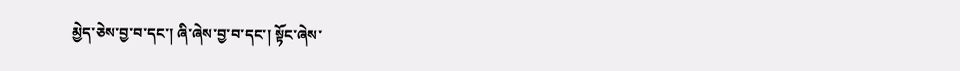མྱེད་ཅེས་བྱ་བ་དང་། ཞི་ཞེས་བྱ་བ་དང་། སྟོང་ཞེས་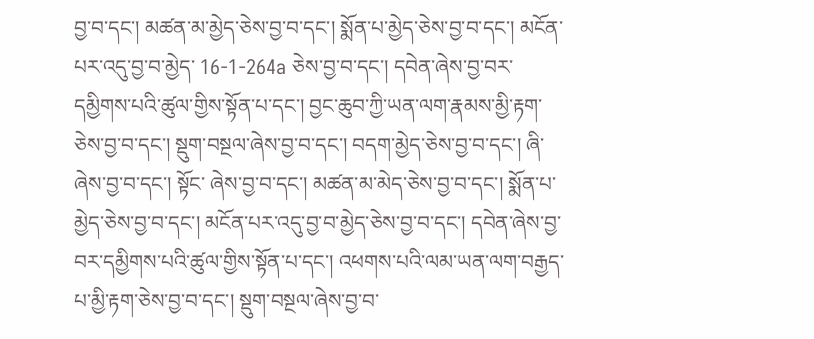བྱ་བ་དང་། མཚན་མ་མྱེད་ཅེས་བྱ་བ་དང་། སྨོན་པ་མྱེད་ཅེས་བྱ་བ་དང་། མངོན་པར་འདུ་བྱ་བ་མྱེད་ 16-1-264a ཅེས་བྱ་བ་དང་། དབེན་ཞེས་བྱ་བར་དམྱིགས་པའི་ཚུལ་གྱིས་སྟོན་པ་དང་། བྱང་ཆུབ་ཀྱི་ཡན་ལག་རྣམས་མྱི་རྟག་ཅེས་བྱ་བ་དང་། སྡུག་བསྔལ་ཞེས་བྱ་བ་དང་། བདག་མྱེད་ཅེས་བྱ་བ་དང་། ཞི་ཞེས་བྱ་བ་དང་། སྟོང་ ཞེས་བྱ་བ་དང་། མཚན་མ་མེད་ཅེས་བྱ་བ་དང་། སྨོན་པ་མྱེད་ཅེས་བྱ་བ་དང་། མངོན་པར་འདུ་བྱ་བ་མྱེད་ཅེས་བྱ་བ་དང་། དབེན་ཞེས་བྱ་བར་དམྱིགས་པའི་ཚུལ་གྱིས་སྟོན་པ་དང་། འཕགས་པའི་ལམ་ཡན་ལག་བརྒྱད་ པ་མྱི་རྟག་ཅེས་བྱ་བ་དང་། སྡུག་བསྔལ་ཞེས་བྱ་བ་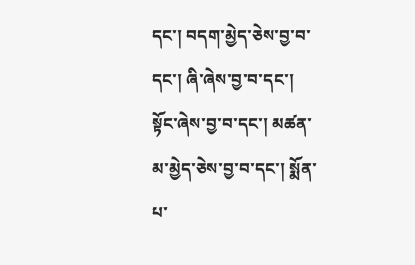དང་། བདག་མྱེད་ཅེས་བྱ་བ་དང་། ཞི་ཞེས་བྱ་བ་དང་། སྟོང་ཞེས་བྱ་བ་དང་། མཚན་མ་མྱེད་ཅེས་བྱ་བ་དང་། སྨོན་པ་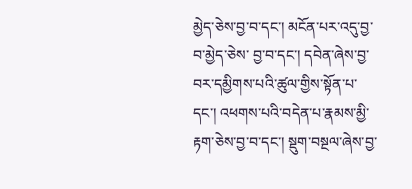མྱེད་ཅེས་བྱ་བ་དང་། མངོན་པར་འདུ་བྱ་བ་མྱེད་ཅེས་ བྱ་བ་དང་། དབེན་ཞེས་བྱ་བར་དམྱིགས་པའི་ཚུལ་གྱིས་སྟོན་པ་དང་། འཕགས་པའི་བདེན་པ་རྣམས་མྱི་རྟག་ཅེས་བྱ་བ་དང་། སྡུག་བསྔལ་ཞེས་བྱ་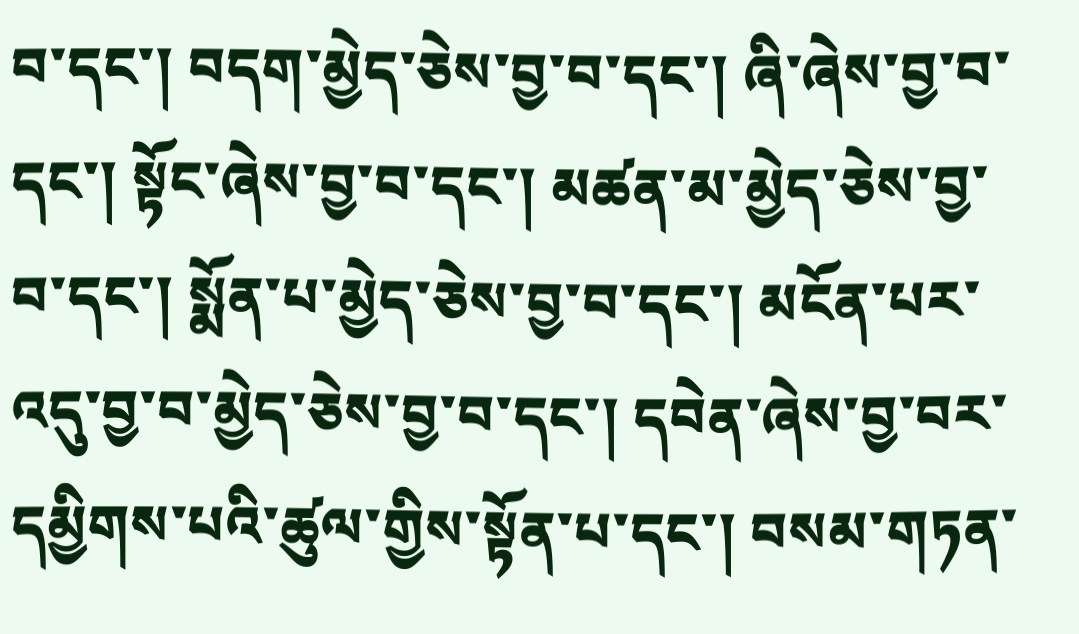བ་དང་། བདག་མྱེད་ཅེས་བྱ་བ་དང་། ཞི་ཞེས་བྱ་བ་དང་། སྟོང་ཞེས་བྱ་བ་དང་། མཚན་མ་མྱེད་ཅེས་བྱ་བ་དང་། སྨོན་པ་མྱེད་ཅེས་བྱ་བ་དང་། མངོན་པར་འདུ་བྱ་བ་མྱེད་ཅེས་བྱ་བ་དང་། དབེན་ཞེས་བྱ་བར་དམྱིགས་པའི་ཚུལ་གྱིས་སྟོན་པ་དང་། བསམ་གཏན་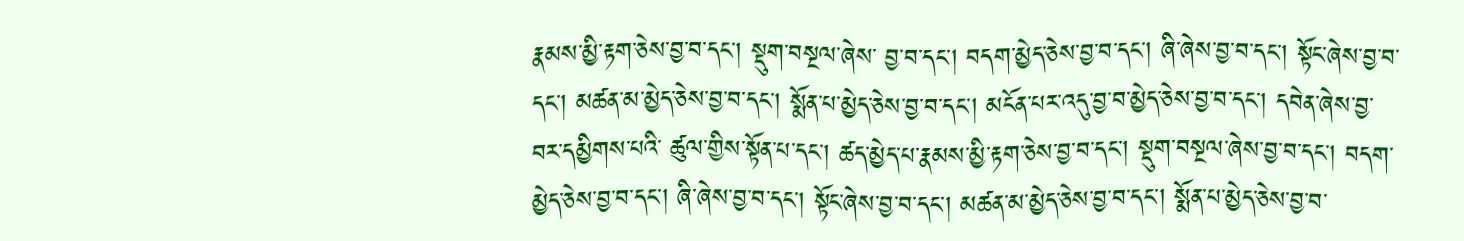རྣམས་མྱི་རྟག་ཅེས་བྱ་བ་དང་། སྡུག་བསྔལ་ཞེས་ བྱ་བ་དང་། བདག་མྱེད་ཅེས་བྱ་བ་དང་། ཞི་ཞེས་བྱ་བ་དང་། སྟོང་ཞེས་བྱ་བ་དང་། མཚན་མ་མྱེད་ཅེས་བྱ་བ་དང་། སྨོན་པ་མྱེད་ཅེས་བྱ་བ་དང་། མངོན་པར་འདུ་བྱ་བ་མྱེད་ཅེས་བྱ་བ་དང་། དབེན་ཞེས་བྱ་བར་དམྱིགས་པའི་ ཚུལ་གྱིས་སྟོན་པ་དང་། ཚད་མྱེད་པ་རྣམས་མྱི་རྟག་ཅེས་བྱ་བ་དང་། སྡུག་བསྔལ་ཞེས་བྱ་བ་དང་། བདག་མྱེད་ཅེས་བྱ་བ་དང་། ཞི་ཞེས་བྱ་བ་དང་། སྟོང་ཞེས་བྱ་བ་དང་། མཚན་མ་མྱེད་ཅེས་བྱ་བ་དང་། སྨོན་པ་མྱེད་ཅེས་བྱ་བ་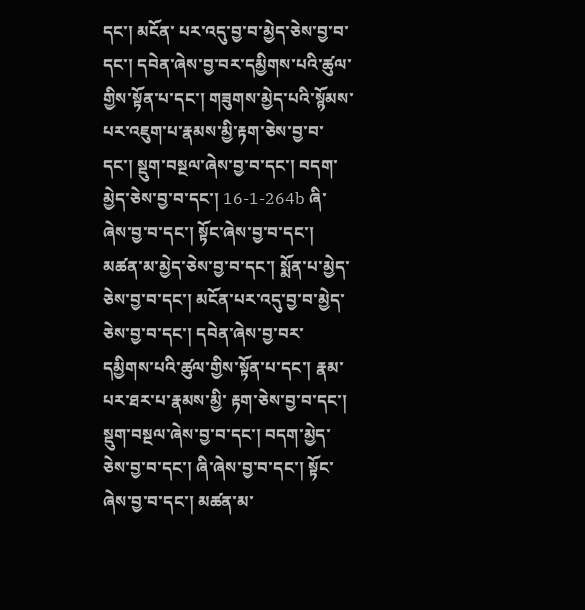དང་། མངོན་ པར་འདུ་བྱ་བ་མྱེད་ཅེས་བྱ་བ་དང་། དབེན་ཞེས་བྱ་བར་དམྱིགས་པའི་ཚུལ་གྱིས་སྟོན་པ་དང་། གཟུགས་མྱེད་པའི་སྙོམས་པར་འཇུག་པ་རྣམས་མྱི་རྟག་ཅེས་བྱ་བ་དང་། སྡུག་བསྔལ་ཞེས་བྱ་བ་དང་། བདག་མྱེད་ཅེས་བྱ་བ་དང་། 16-1-264b ཞི་ཞེས་བྱ་བ་དང་། སྟོང་ཞེས་བྱ་བ་དང་། མཚན་མ་མྱེད་ཅེས་བྱ་བ་དང་། སྨོན་པ་མྱེད་ཅེས་བྱ་བ་དང་། མངོན་པར་འདུ་བྱ་བ་མྱེད་ཅེས་བྱ་བ་དང་། དབེན་ཞེས་བྱ་བར་དམྱིགས་པའི་ཚུལ་གྱིས་སྟོན་པ་དང་། རྣམ་པར་ཐར་པ་རྣམས་མྱི་ རྟག་ཅེས་བྱ་བ་དང་། སྡུག་བསྔལ་ཞེས་བྱ་བ་དང་། བདག་མྱེད་ཅེས་བྱ་བ་དང་། ཞི་ཞེས་བྱ་བ་དང་། སྟོང་ཞེས་བྱ་བ་དང་། མཚན་མ་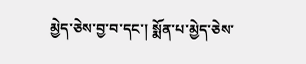མྱེད་ཅེས་བྱ་བ་དང་། སྨོན་པ་མྱེད་ཅེས་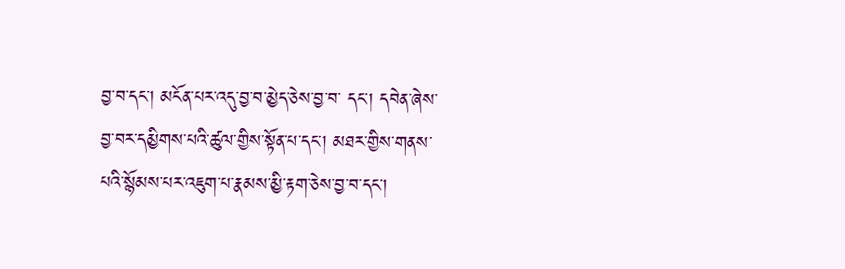བྱ་བ་དང་། མངོན་པར་འདུ་བྱ་བ་མྱེད་ཅེས་བྱ་བ་ དང་། དབེན་ཞེས་བྱ་བར་དམྱིགས་པའི་ཚུལ་གྱིས་སྟོན་པ་དང་། མཐར་གྱིས་གནས་པའི་སྙོམས་པར་འཇུག་པ་རྣམས་མྱི་རྟག་ཅེས་བྱ་བ་དང་།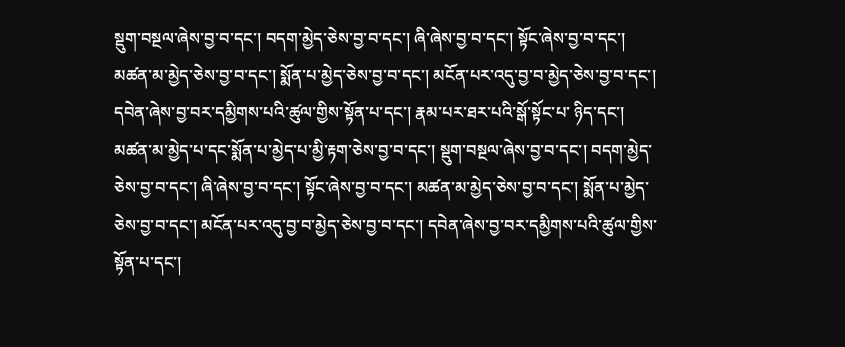སྡུག་བསྔལ་ཞེས་བྱ་བ་དང་། བདག་མྱེད་ཅེས་བྱ་བ་དང་། ཞི་ཞེས་བྱ་བ་དང་། སྟོང་ཞེས་བྱ་བ་དང་། མཚན་མ་མྱེད་ཅེས་བྱ་བ་དང་། སྨོན་པ་མྱེད་ཅེས་བྱ་བ་དང་། མངོན་པར་འདུ་བྱ་བ་མྱེད་ཅེས་བྱ་བ་དང་། དབེན་ཞེས་བྱ་བར་དམྱིགས་པའི་ཚུལ་གྱིས་སྟོན་པ་དང་། རྣམ་པར་ཐར་པའི་སྒོ་སྟོང་པ་ ཉིད་དང་། མཚན་མ་མྱེད་པ་དང་སྨོན་པ་མྱེད་པ་མྱི་རྟག་ཅེས་བྱ་བ་དང་། སྡུག་བསྔལ་ཞེས་བྱ་བ་དང་། བདག་མྱེད་ཅེས་བྱ་བ་དང་། ཞི་ཞེས་བྱ་བ་དང་། སྟོང་ཞེས་བྱ་བ་དང་། མཚན་མ་མྱེད་ཅེས་བྱ་བ་དང་། སྨོན་པ་མྱེད་ཅེས་བྱ་བ་དང་། མངོན་པར་འདུ་བྱ་བ་མྱེད་ཅེས་བྱ་བ་དང་། དབེན་ཞེས་བྱ་བར་དམྱིགས་པའི་ཚུལ་གྱིས་སྟོན་པ་དང་།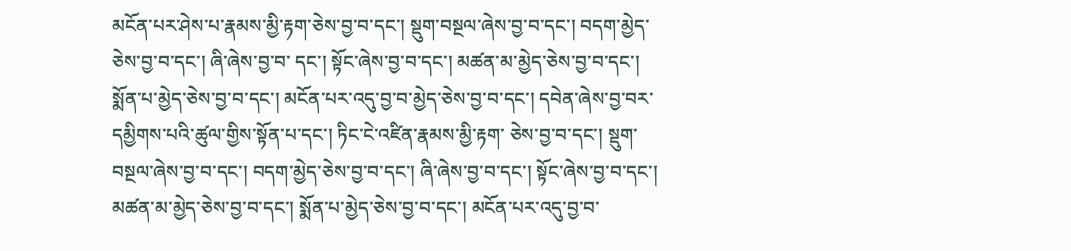མངོན་པར་ཤེས་པ་རྣམས་མྱི་རྟག་ཅེས་བྱ་བ་དང་། སྡུག་བསྔལ་ཞེས་བྱ་བ་དང་། བདག་མྱེད་ཅེས་བྱ་བ་དང་། ཞི་ཞེས་བྱ་བ་ དང་། སྟོང་ཞེས་བྱ་བ་དང་། མཚན་མ་མྱེད་ཅེས་བྱ་བ་དང་། སྨོན་པ་མྱེད་ཅེས་བྱ་བ་དང་། མངོན་པར་འདུ་བྱ་བ་མྱེད་ཅེས་བྱ་བ་དང་། དབེན་ཞེས་བྱ་བར་དམྱིགས་པའི་ཚུལ་གྱིས་སྟོན་པ་དང་། ཏིང་ངེ་འཛིན་རྣམས་མྱི་རྟག་ ཅེས་བྱ་བ་དང་། སྡུག་བསྔལ་ཞེས་བྱ་བ་དང་། བདག་མྱེད་ཅེས་བྱ་བ་དང་། ཞི་ཞེས་བྱ་བ་དང་། སྟོང་ཞེས་བྱ་བ་དང་། མཚན་མ་མྱེད་ཅེས་བྱ་བ་དང་། སྨོན་པ་མྱེད་ཅེས་བྱ་བ་དང་། མངོན་པར་འདུ་བྱ་བ་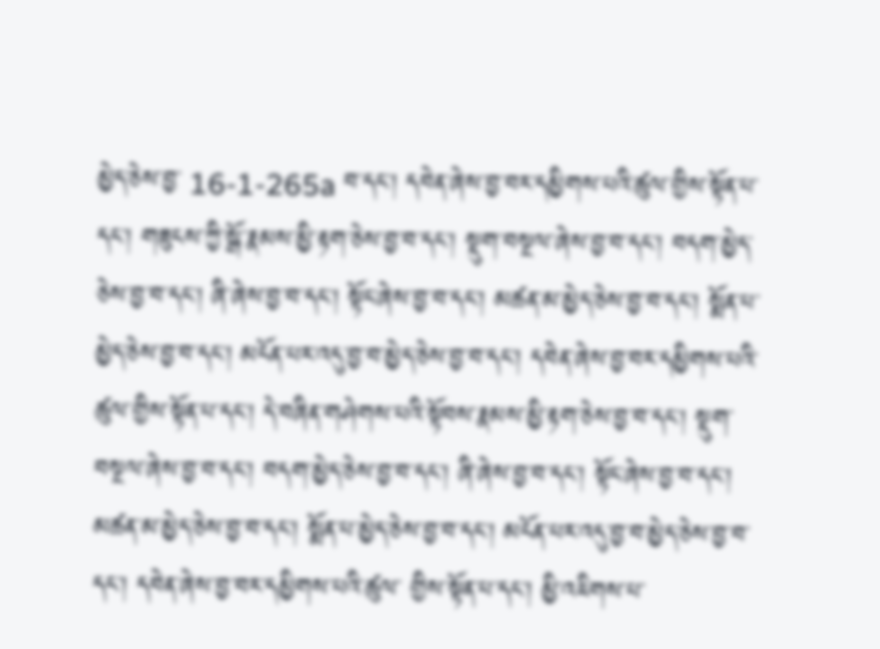མྱེད་ཅེས་བྱ་ 16-1-265a བ་དང་། དབེན་ཞེས་བྱ་བར་དམྱིགས་པའི་ཚུལ་གྱིས་སྟོན་པ་དང་། གཟུངས་ཀྱི་སྒོ་རྣམས་མྱི་རྟག་ཅེས་བྱ་བ་དང་། སྡུག་བསྔལ་ཞེས་བྱ་བ་དང་། བདག་མྱེད་ཅེས་བྱ་བ་དང་། ཞི་ཞེས་བྱ་བ་དང་། སྟོང་ཞེས་བྱ་བ་དང་། མཚན་མ་མྱེད་ཅེས་བྱ་བ་དང་། སྨོན་པ་མྱེད་ཅེས་བྱ་བ་དང་། མངོན་པར་འདུ་བྱ་བ་མྱེད་ཅེས་བྱ་བ་དང་། དབེན་ཞེས་བྱ་བར་དམྱིགས་པའི་ཚུལ་གྱིས་སྟོན་པ་དང་། དེ་བཞིན་གཤེགས་པའི་སྟོབས་རྣམས་མྱི་རྟག་ཅེས་བྱ་བ་དང་། སྡུག་བསྔལ་ཞེས་བྱ་བ་དང་། བདག་མྱེད་ཅེས་བྱ་བ་དང་། ཞི་ཞེས་བྱ་བ་དང་། སྟོང་ཞེས་བྱ་བ་དང་། མཚན་མ་མྱེད་ཅེས་བྱ་བ་དང་། སྨོན་པ་མྱེད་ཅེས་བྱ་བ་དང་། མངོན་པར་འདུ་བྱ་བ་མྱེད་ཅེས་བྱ་བ་དང་། དབེན་ཞེས་བྱ་བར་དམྱིགས་པའི་ཚུལ་ གྱིས་སྟོན་པ་དང་། མྱི་འཇིགས་པ་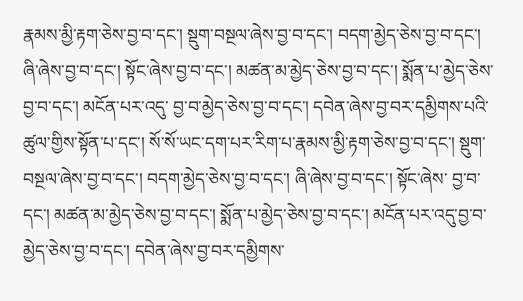རྣམས་མྱི་རྟག་ཅེས་བྱ་བ་དང་། སྡུག་བསྔལ་ཞེས་བྱ་བ་དང་། བདག་མྱེད་ཅེས་བྱ་བ་དང་། ཞི་ཞེས་བྱ་བ་དང་། སྟོང་ཞེས་བྱ་བ་དང་། མཚན་མ་མྱེད་ཅེས་བྱ་བ་དང་། སྨོན་པ་མྱེད་ཅེས་བྱ་བ་དང་། མངོན་པར་འདུ་ བྱ་བ་མྱེད་ཅེས་བྱ་བ་དང་། དབེན་ཞེས་བྱ་བར་དམྱིགས་པའི་ཚུལ་གྱིས་སྟོན་པ་དང་། སོ་སོ་ཡང་དག་པར་རིག་པ་རྣམས་མྱི་རྟག་ཅེས་བྱ་བ་དང་། སྡུག་བསྔལ་ཞེས་བྱ་བ་དང་། བདག་མྱེད་ཅེས་བྱ་བ་དང་། ཞི་ཞེས་བྱ་བ་དང་། སྟོང་ཞེས་ བྱ་བ་དང་། མཚན་མ་མྱེད་ཅེས་བྱ་བ་དང་། སྨོན་པ་མྱེད་ཅེས་བྱ་བ་དང་། མངོན་པར་འདུ་བྱ་བ་མྱེད་ཅེས་བྱ་བ་དང་། དབེན་ཞེས་བྱ་བར་དམྱིགས་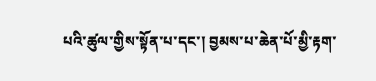པའི་ཚུལ་གྱིས་སྟོན་པ་དང་། བྱམས་པ་ཆེན་པོ་མྱི་རྟག་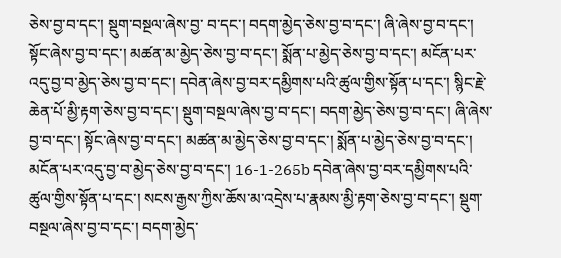ཅེས་བྱ་བ་དང་། སྡུག་བསྔལ་ཞེས་བྱ་ བ་དང་། བདག་མྱེད་ཅེས་བྱ་བ་དང་། ཞི་ཞེས་བྱ་བ་དང་། སྟོང་ཞེས་བྱ་བ་དང་། མཚན་མ་མྱེད་ཅེས་བྱ་བ་དང་། སྨོན་པ་མྱེད་ཅེས་བྱ་བ་དང་། མངོན་པར་འདུ་བྱ་བ་མྱེད་ཅེས་བྱ་བ་དང་། དབེན་ཞེས་བྱ་བར་དམྱིགས་པའི་ཚུལ་གྱིས་སྟོན་པ་དང་། སྙིང་རྗེ་ཆེན་པོ་མྱི་རྟག་ཅེས་བྱ་བ་དང་། སྡུག་བསྔལ་ཞེས་བྱ་བ་དང་། བདག་མྱེད་ཅེས་བྱ་བ་དང་། ཞི་ཞེས་བྱ་བ་དང་། སྟོང་ཞེས་བྱ་བ་དང་། མཚན་མ་མྱེད་ཅེས་བྱ་བ་དང་། སྨོན་པ་མྱེད་ཅེས་བྱ་བ་དང་། མངོན་པར་འདུ་བྱ་བ་མྱེད་ཅེས་བྱ་བ་དང་། 16-1-265b དབེན་ཞེས་བྱ་བར་དམྱིགས་པའི་ཚུལ་གྱིས་སྟོན་པ་དང་། སངས་རྒྱས་ཀྱིས་ཆོས་མ་འདྲེས་པ་རྣམས་མྱི་རྟག་ཅེས་བྱ་བ་དང་། སྡུག་བསྔལ་ཞེས་བྱ་བ་དང་། བདག་མྱེད་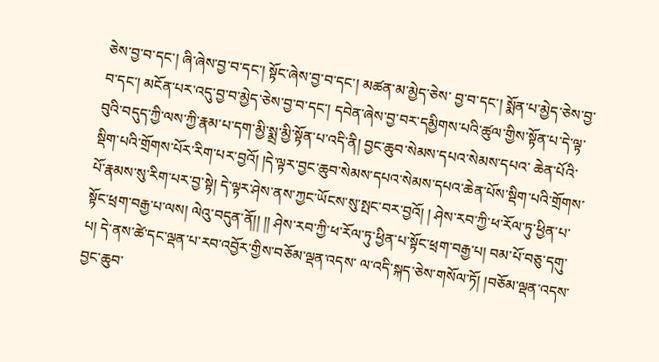ཅེས་བྱ་བ་དང་། ཞི་ཞེས་བྱ་བ་དང་། སྟོང་ཞེས་བྱ་བ་དང་། མཚན་མ་མྱེད་ཅེས་ བྱ་བ་དང་། སྨོན་པ་མྱེད་ཅེས་བྱ་བ་དང་། མངོན་པར་འདུ་བྱ་བ་མྱེད་ཅེས་བྱ་བ་དང་། དབེན་ཞེས་བྱ་བར་དམྱིགས་པའི་ཚུལ་གྱིས་སྟོན་པ་དེ་ལྟ་བུའི་བདུད་ཀྱི་ལས་ཀྱི་རྣམ་པ་དག་མྱི་སྨྲ་མྱི་སྟོན་པ་འདི་ནི། བྱང་ཆུབ་སེམས་དཔའ་སེམས་དཔའ་ ཆེན་པོའི་སྡིག་པའི་གྲོགས་པོར་རིག་པར་བྱའོ། །དེ་ལྟར་བྱང་ཆུབ་སེམས་དཔའ་སེམས་དཔའ་ཆེན་པོས་སྡིག་པའི་གྲོགས་པོ་རྣམས་སུ་རིག་པར་བྱ་སྟེ། དེ་ལྟར་ཤེས་ནས་ཀྱང་ཡོངས་སུ་སྤང་བར་བྱའོ། ། ཤེས་རབ་ཀྱི་ཕ་རོལ་ཏུ་ཕྱིན་པ་སྟོང་ཕྲག་བརྒྱ་པ་ལས། ལེའུ་བདུན་ནོ།། །། ཤེས་རབ་ཀྱི་ཕ་རོལ་ཏུ་ཕྱིན་པ་སྟོང་ཕྲག་བརྒྱ་པ། བམ་པོ་བཅུ་དགུ་པ། དེ་ནས་ཚེ་དང་ལྡན་པ་རབ་འབྱོར་གྱིས་བཅོམ་ལྡན་འདས་ ལ་འདི་སྐད་ཅེས་གསོལ་ཏོ། །བཅོམ་ལྡན་འདས་བྱང་ཆུབ་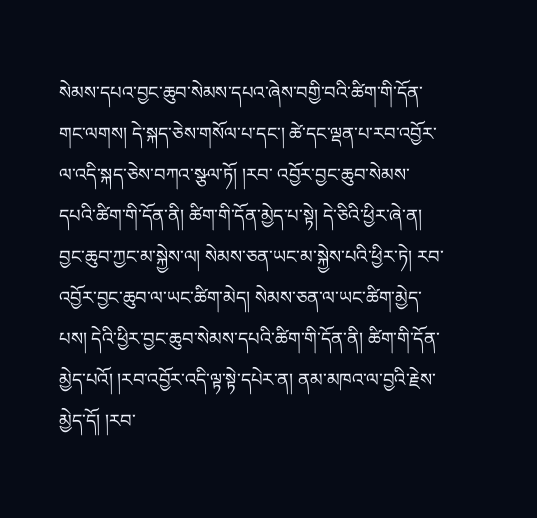སེམས་དཔའ་བྱང་ཆུབ་སེམས་དཔའ་ཞེས་བགྱི་བའི་ཚིག་གི་དོན་གང་ལགས། དེ་སྐད་ཅེས་གསོལ་པ་དང་། ཚེ་དང་ལྡན་པ་རབ་འབྱོར་ལ་འདི་སྐད་ཅེས་བཀའ་སྩལ་ཏོ། །རབ་ འབྱོར་བྱང་ཆུབ་སེམས་དཔའི་ཚིག་གི་དོན་ནི། ཚིག་གི་དོན་མྱེད་པ་སྟེ། དེ་ཅིའི་ཕྱིར་ཞེ་ན། བྱང་ཆུབ་ཀྱང་མ་སྐྱེས་ལ། སེམས་ཅན་ཡང་མ་སྐྱེས་པའི་ཕྱིར་ཏེ། རབ་འབྱོར་བྱང་ཆུབ་ལ་ཡང་ཚིག་མེད། སེམས་ཅན་ལ་ཡང་ཚིག་མྱེད་པས། དེའི་ཕྱིར་བྱང་ཆུབ་སེམས་དཔའི་ཚིག་གི་དོན་ནི། ཚིག་གི་དོན་མྱེད་པའོ། །རབ་འབྱོར་འདི་ལྟ་སྟེ་དཔེར་ན། ནམ་མཁའ་ལ་བྱའི་རྗེས་མྱེད་དོ། །རབ་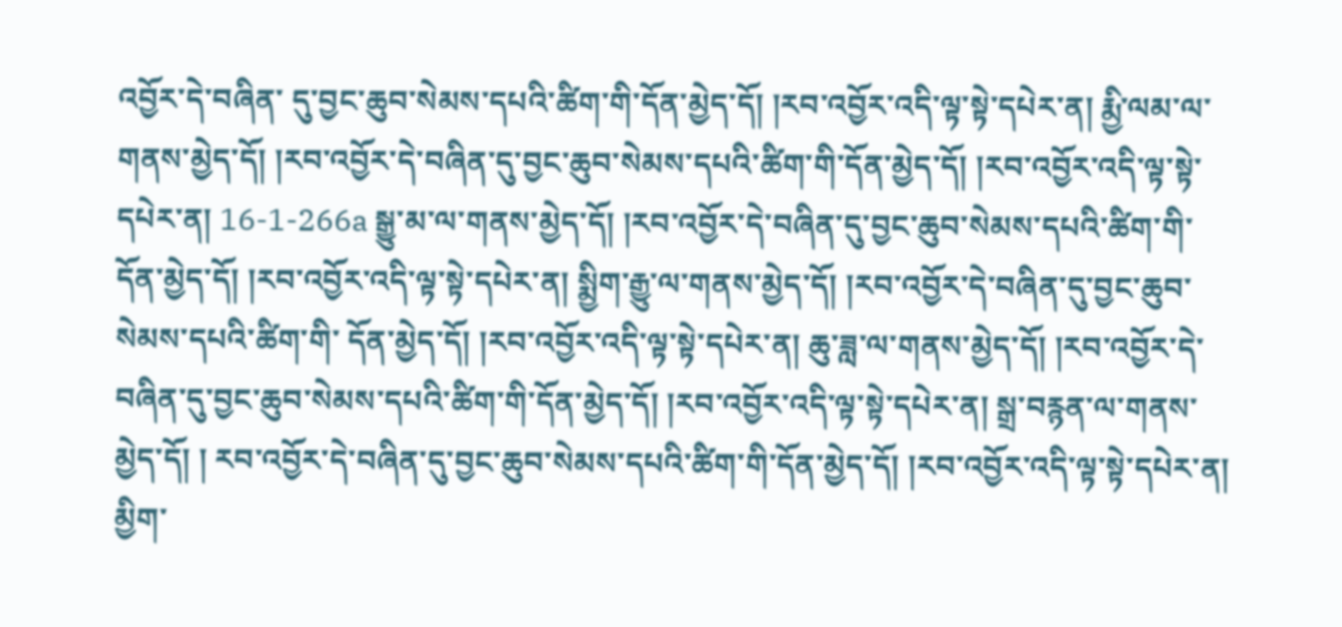འབྱོར་དེ་བཞིན་ དུ་བྱང་ཆུབ་སེམས་དཔའི་ཚིག་གི་དོན་མྱེད་དོ། །རབ་འབྱོར་འདི་ལྟ་སྟེ་དཔེར་ན། རྨྱི་ལམ་ལ་གནས་མྱེད་དོ། །རབ་འབྱོར་དེ་བཞིན་དུ་བྱང་ཆུབ་སེམས་དཔའི་ཚིག་གི་དོན་མྱེད་དོ། །རབ་འབྱོར་འདི་ལྟ་སྟེ་དཔེར་ན། 16-1-266a སྒྱུ་མ་ལ་གནས་མྱེད་དོ། །རབ་འབྱོར་དེ་བཞིན་དུ་བྱང་ཆུབ་སེམས་དཔའི་ཚིག་གི་དོན་མྱེད་དོ། །རབ་འབྱོར་འདི་ལྟ་སྟེ་དཔེར་ན། སྨྱིག་རྒྱུ་ལ་གནས་མྱེད་དོ། །རབ་འབྱོར་དེ་བཞིན་དུ་བྱང་ཆུབ་སེམས་དཔའི་ཚིག་གི་ དོན་མྱེད་དོ། །རབ་འབྱོར་འདི་ལྟ་སྟེ་དཔེར་ན། ཆུ་ཟླ་ལ་གནས་མྱེད་དོ། །རབ་འབྱོར་དེ་བཞིན་དུ་བྱང་ཆུབ་སེམས་དཔའི་ཚིག་གི་དོན་མྱེད་དོ། །རབ་འབྱོར་འདི་ལྟ་སྟེ་དཔེར་ན། སྒྲ་བརྙན་ལ་གནས་མྱེད་དོ། ། རབ་འབྱོར་དེ་བཞིན་དུ་བྱང་ཆུབ་སེམས་དཔའི་ཚིག་གི་དོན་མྱེད་དོ། །རབ་འབྱོར་འདི་ལྟ་སྟེ་དཔེར་ན། མྱིག་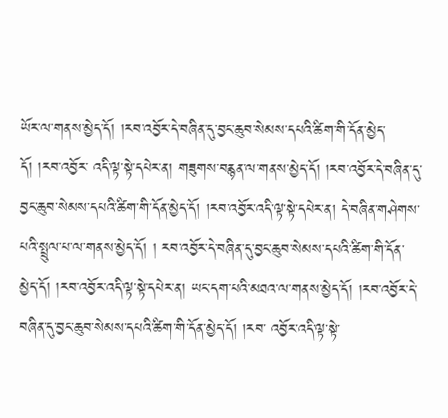ཡོར་ལ་གནས་མྱེད་དོ། །རབ་འབྱོར་དེ་བཞིན་དུ་བྱང་ཆུབ་སེམས་དཔའི་ཚིག་གི་དོན་མྱེད་དོ། །རབ་འབྱོར་ འདི་ལྟ་སྟེ་དཔེར་ན། གཟུགས་བརྙན་ལ་གནས་མྱེད་དོ། །རབ་འབྱོར་དེ་བཞིན་དུ་བྱང་ཆུབ་སེམས་དཔའི་ཚིག་གི་དོན་མྱེད་དོ། །རབ་འབྱོར་འདི་ལྟ་སྟེ་དཔེར་ན། དེ་བཞིན་གཤེགས་པའི་སྤྲུལ་པ་ལ་གནས་མྱེད་དོ། ། རབ་འབྱོར་དེ་བཞིན་དུ་བྱང་ཆུབ་སེམས་དཔའི་ཚིག་གི་དོན་མྱེད་དོ། །རབ་འབྱོར་འདི་ལྟ་སྟེ་དཔེར་ན། ཡང་དག་པའི་མཐའ་ལ་གནས་མྱེད་དོ། །རབ་འབྱོར་དེ་བཞིན་དུ་བྱང་ཆུབ་སེམས་དཔའི་ཚིག་གི་དོན་མྱེད་དོ། །རབ་ འབྱོར་འདི་ལྟ་སྟེ་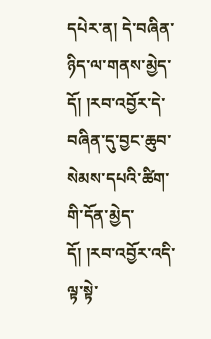དཔེར་ན། དེ་བཞིན་ཉིད་ལ་གནས་མྱེད་དོ། །རབ་འབྱོར་དེ་བཞིན་དུ་བྱང་ཆུབ་སེམས་དཔའི་ཚིག་གི་དོན་མྱེད་དོ། །རབ་འབྱོར་འདི་ལྟ་སྟེ་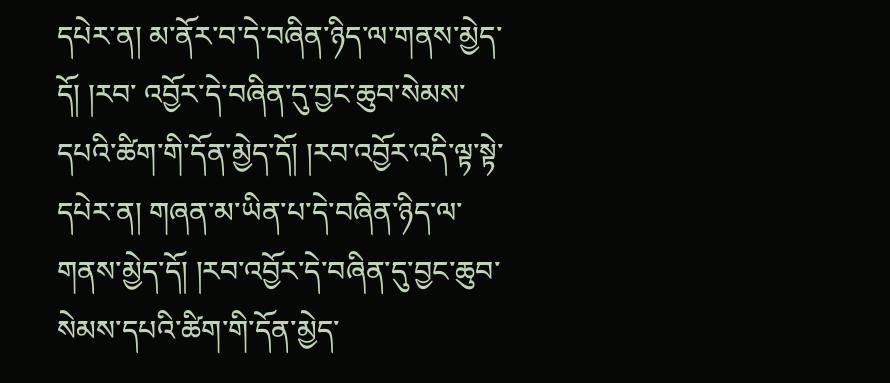དཔེར་ན། མ་ནོར་བ་དེ་བཞིན་ཉིད་ལ་གནས་མྱེད་དོ། །རབ་ འབྱོར་དེ་བཞིན་དུ་བྱང་ཆུབ་སེམས་དཔའི་ཚིག་གི་དོན་མྱེད་དོ། །རབ་འབྱོར་འདི་ལྟ་སྟེ་དཔེར་ན། གཞན་མ་ཡིན་པ་དེ་བཞིན་ཉིད་ལ་གནས་མྱེད་དོ། །རབ་འབྱོར་དེ་བཞིན་དུ་བྱང་ཆུབ་སེམས་དཔའི་ཚིག་གི་དོན་མྱེད་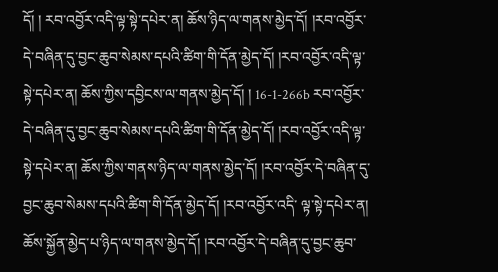དོ། ། རབ་འབྱོར་འདི་ལྟ་སྟེ་དཔེར་ན། ཆོས་ཉིད་ལ་གནས་མྱེད་དོ། །རབ་འབྱོར་དེ་བཞིན་དུ་བྱང་ཆུབ་སེམས་དཔའི་ཚིག་གི་དོན་མྱེད་དོ། །རབ་འབྱོར་འདི་ལྟ་སྟེ་དཔེར་ན། ཆོས་ཀྱིས་དབྱིངས་ལ་གནས་མྱེད་དོ། ། 16-1-266b རབ་འབྱོར་དེ་བཞིན་དུ་བྱང་ཆུབ་སེམས་དཔའི་ཚིག་གི་དོན་མྱེད་དོ། །རབ་འབྱོར་འདི་ལྟ་སྟེ་དཔེར་ན། ཆོས་ཀྱིས་གནས་ཉིད་ལ་གནས་མྱེད་དོ། །རབ་འབྱོར་དེ་བཞིན་དུ་བྱང་ཆུབ་སེམས་དཔའི་ཚིག་གི་དོན་མྱེད་དོ། །རབ་འབྱོར་འདི་ ལྟ་སྟེ་དཔེར་ན། ཆོས་སྐྱོན་མྱེད་པ་ཉིད་ལ་གནས་མྱེད་དོ། །རབ་འབྱོར་དེ་བཞིན་དུ་བྱང་ཆུབ་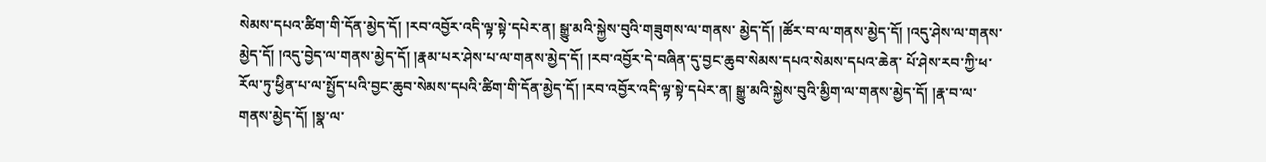སེམས་དཔའ་ཚིག་གི་དོན་མྱེད་དོ། །རབ་འབྱོར་འདི་ལྟ་སྟེ་དཔེར་ན། སྒྱུ་མའི་སྐྱེས་བུའི་གཟུགས་ལ་གནས་ མྱེད་དོ། །ཚོར་བ་ལ་གནས་མྱེད་དོ། །འདུ་ཤེས་ལ་གནས་མྱེད་དོ། །འདུ་བྱེད་ལ་གནས་མྱེད་དོ། །རྣམ་པར་ཤེས་པ་ལ་གནས་མྱེད་དོ། །རབ་འབྱོར་དེ་བཞིན་དུ་བྱང་ཆུབ་སེམས་དཔའ་སེམས་དཔའ་ཆེན་ པོ་ཤེས་རབ་ཀྱི་ཕ་རོལ་ཏུ་ཕྱིན་པ་ལ་སྤྱོད་པའི་བྱང་ཆུབ་སེམས་དཔའི་ཚིག་གི་དོན་མྱེད་དོ། །རབ་འབྱོར་འདི་ལྟ་སྟེ་དཔེར་ན། སྒྱུ་མའི་སྐྱེས་བུའི་མྱིག་ལ་གནས་མྱེད་དོ། །རྣ་བ་ལ་གནས་མྱེད་དོ། །སྣ་ལ་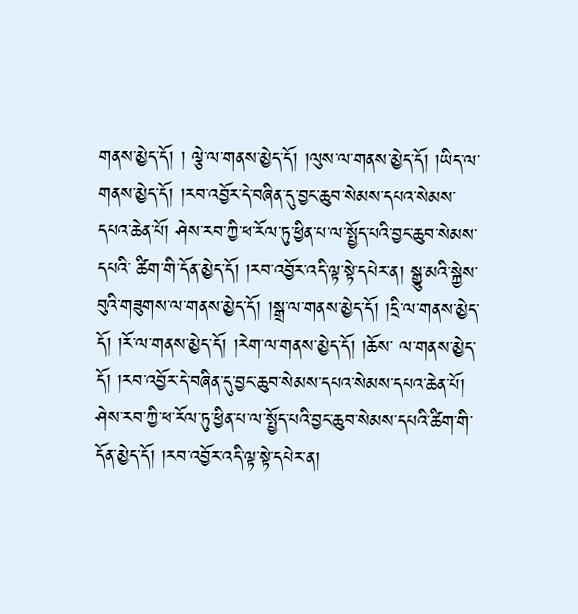གནས་མྱེད་དོ། ། ལྕེ་ལ་གནས་མྱེད་དོ། །ལུས་ལ་གནས་མྱེད་དོ། །ཡིད་ལ་གནས་མྱེད་དོ། །རབ་འབྱོར་དེ་བཞིན་དུ་བྱང་ཆུབ་སེམས་དཔའ་སེམས་དཔའ་ཆེན་པོ། ཤེས་རབ་ཀྱི་ཕ་རོལ་ཏུ་ཕྱིན་པ་ལ་སྤྱོད་པའི་བྱང་ཆུབ་སེམས་དཔའི་ ཚིག་གི་དོན་མྱེད་དོ། །རབ་འབྱོར་འདི་ལྟ་སྟེ་དཔེར་ན། སྒྱུ་མའི་སྐྱེས་བུའི་གཟུགས་ལ་གནས་མྱེད་དོ། །སྒྲ་ལ་གནས་མྱེད་དོ། །དྲི་ལ་གནས་མྱེད་དོ། །རོ་ལ་གནས་མྱེད་དོ། །རེག་ལ་གནས་མྱེད་དོ། །ཆོས་ ལ་གནས་མྱེད་དོ། །རབ་འབྱོར་དེ་བཞིན་དུ་བྱང་ཆུབ་སེམས་དཔའ་སེམས་དཔའ་ཆེན་པོ། ཤེས་རབ་ཀྱི་ཕ་རོལ་ཏུ་ཕྱིན་པ་ལ་སྤྱོད་པའི་བྱང་ཆུབ་སེམས་དཔའི་ཚིག་གི་དོན་མྱེད་དོ། །རབ་འབྱོར་འདི་ལྟ་སྟེ་དཔེར་ན།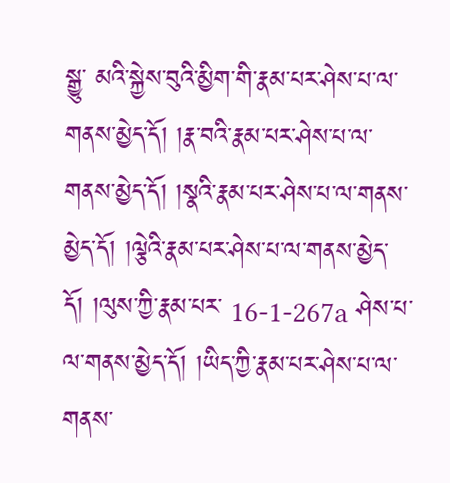སྒྱུ་ མའི་སྐྱེས་བུའི་མྱིག་གི་རྣམ་པར་ཤེས་པ་ལ་གནས་མྱེད་དོ། །རྣ་བའི་རྣམ་པར་ཤེས་པ་ལ་གནས་མྱེད་དོ། །སྣའི་རྣམ་པར་ཤེས་པ་ལ་གནས་མྱེད་དོ། །ལྕེའི་རྣམ་པར་ཤེས་པ་ལ་གནས་མྱེད་དོ། །ལུས་ཀྱི་རྣམ་པར་ 16-1-267a ཤེས་པ་ལ་གནས་མྱེད་དོ། །ཡིད་ཀྱི་རྣམ་པར་ཤེས་པ་ལ་གནས་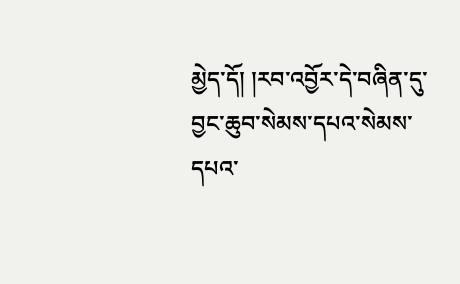མྱེད་དོ། །རབ་འབྱོར་དེ་བཞིན་དུ་བྱང་ཆུབ་སེམས་དཔའ་སེམས་དཔའ་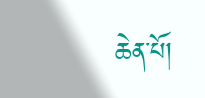ཆེན་པོ།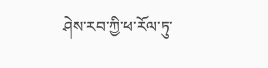ཤེས་རབ་ཀྱི་ཕ་རོལ་ཏུ་